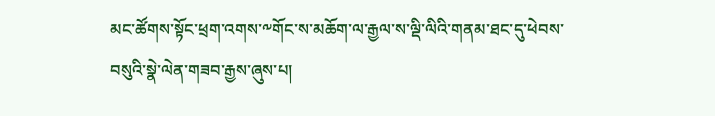མང་ཚོགས་སྟོང་ཕྲག་འགས་༸གོང་ས་མཆོག་ལ་རྒྱལ་ས་ལྡི་ལིའི་གནམ་ཐང་དུ་ཕེབས་བསུའི་སྣེ་ལེན་གཟབ་རྒྱས་ཞུས་པ།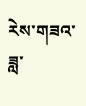རེས་གཟའ་ཟླ་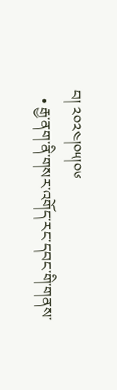བ། ༢༠༢༤།༠༥།༠༦
  • རྒྱ་ནག་ནི་གསར་འགོད་རང་དབང་གི་གནས་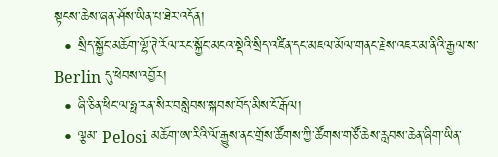སྟངས་ཆེས་ཞན་ཤོས་ཡིན་པ་ཐེར་འདོན།
  • སྲིད་སྐྱོང་མཆོག་ལྷོ་ཊེ་རོལ་རང་སྐྱོང་མངའ་སྡེའི་སྲིད་འཛིན་དང་མཇལ་མོལ་གནང་རྗེས་འཇར་མ་ནིའི་རྒྱལ་ས་ Berlin དུ་ཕེབས་འབྱོར།
  • ཞི་ཅིན་ཕིང་ལ་ཧྥ་རན་སིར་བསླེབས་སྐབས་བོད་མིས་ངོ་རྒོལ།
  • ལྕམ་ Pelosi མཆོག་ཨ་རིའི་ལོ་རྒྱུས་ནང་གྲོས་ཚོགས་ཀྱི་ཚོགས་གཙོ་ཆེས་རླབས་ཆེན་ཞིག་ཡིན་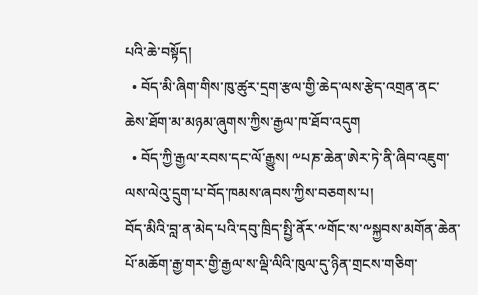པའི་ཆེ་བསྟོད།
  • བོད་མི་ཞིག་གིས་ཁུ་ཚུར་དྲག་རྩལ་གྱི་ཆེད་ལས་རྩེད་འགྲན་ནང་ཆེས་ཐོག་མ་མཉམ་ཞུགས་ཀྱིས་རྒྱལ་ཁ་ཐོབ་འདུག
  • བོད་ཀྱི་རྒྱལ་རབས་དང་ལོ་རྒྱུས། ༸པཎ་ཆེན་ཨེར་ཏེ་ནི་ཞིབ་འཇུག་ལས་ལེའུ་དྲུག་པ་བོད་ཁམས་ཞབས་ཀྱིས་བཅགས་པ།
བོད་མིའི་བླ་ན་མེད་པའི་དབུ་ཁྲིད་སྤྱི་ནོར་༸གོང་ས་༸སྐྱབས་མགོན་ཆེན་པོ་མཆོག་རྒྱ་གར་གྱི་རྒྱལ་ས་ལྡི་ལིའི་ཁུལ་དུ་ཉིན་གྲངས་གཅིག་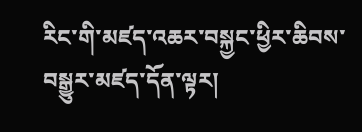རིང་གི་མཛད་འཆར་བསྐྱང་ཕྱིར་ཆིབས་བསྒྱུར་མཛད་དོན་ལྟར།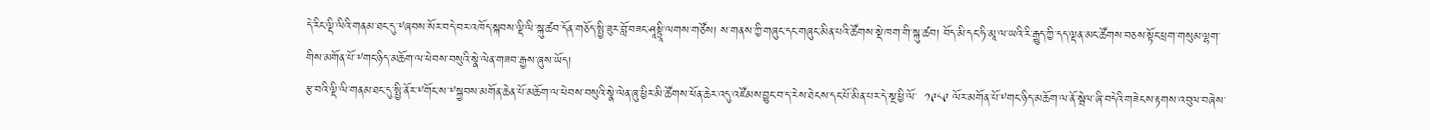དེ་རིང་ལྡི་ལིའི་གནམ་ཐང་དུ་༸ཞབས་སོར་བདེ་བར་འཁོད་སྐབས་ལྡི་ལི་སྐུ་ཚབ་དོན་གཅོད་སྤྱི་ཟུར་བློ་བཟང་ཤཱསྟྲཱི་ལགས་གཙོས། ས་གནས་ཀྱི་གཞུང་དང་གཞུང་མིན་པའི་ཚོགས་སྡེ་ཁག་གི་སྐུ་ཚབ། བོད་མི་དང་ཧི་མཱ་ལ་ཡའི་རི་རྒྱུད་ཀྱི་དད་ལྡན་མང་ཚོགས་བཅས་སྟོང་ཕྲག་གསུམ་ལྷག་གིས་མགོན་པོ་༸གང་ཉིད་མཆོག་ལ་ཕེབས་བསུའི་སྣེ་ལེན་གཟབ་རྒྱས་ཞུས་ཡོད།
རྩ་བའི་ལྡི་ལི་གནམ་ཐང་དུ་སྤྱི་ནོར་༸གོང་ས་༸སྐྱབས་མགོན་ཆེན་པོ་མཆོག་ལ་ཕེབས་བསུའི་སྣེ་ལེན་ཞུ་ཕྱིར་མི་ཚོགས་ཕོན་ཆེར་འདུ་འཛོམས་བྱུང་བ་ད་རེས་ཐེངས་དང་པོ་མིན་པར་དེ་སྔ་ཕྱི་ལོ་  ༡༩༨༩ ལོར་མགོན་པོ་༸གང་ཉིད་མཆོག་ལ་ནོ་སྦེལ་ཞི་བདེའི་གཟེངས་རྟགས་འབུལ་བཞེས་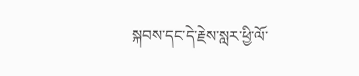སྐབས་དང་དེ་རྗེས་སླར་ཕྱི་ལོ་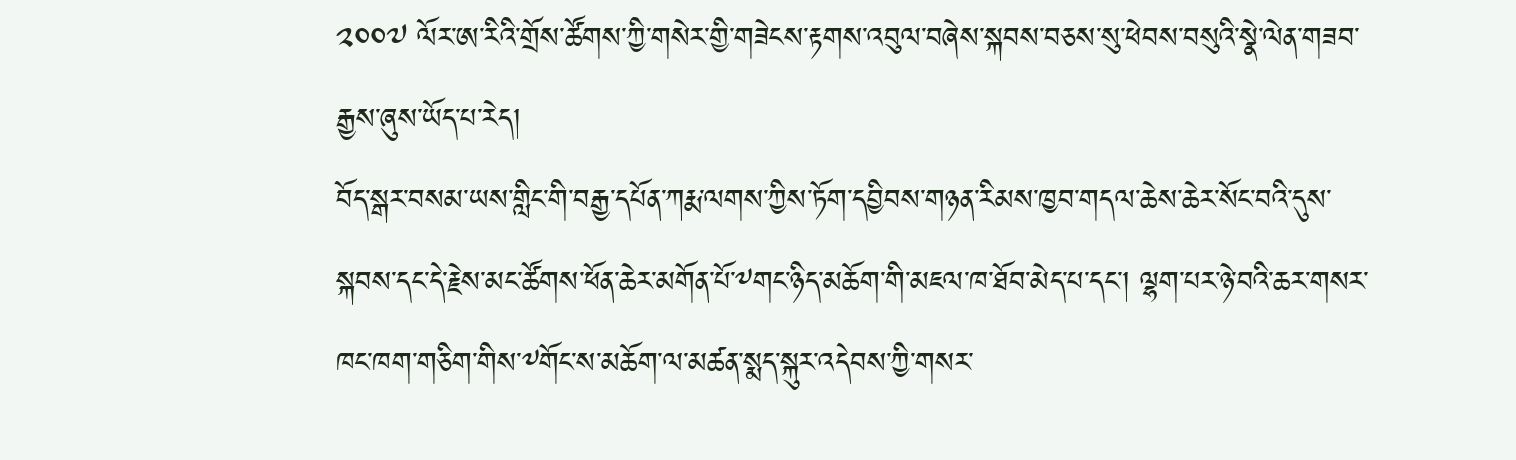༢༠༠༧ ལོར་ཨ་རིའི་གྲོས་ཚོགས་ཀྱི་གསེར་གྱི་གཟེངས་རྟགས་འབུལ་བཞེས་སྐབས་བཅས་སུ་ཕེབས་བསུའི་སྣེ་ལེན་གཟབ་རྒྱས་ཞུས་ཡོད་པ་རེད།
བོད་སྒར་བསམ་ཡས་གླིང་གི་བརྒྱ་དཔོན་ཀརྨ་ལགས་ཀྱིས་ཏོག་དབྱིབས་གཉན་རིམས་ཁྱབ་གདལ་ཆེས་ཆེར་སོང་བའི་དུས་སྐབས་དང་དེ་རྗེས་མང་ཚོགས་ཕོན་ཆེར་མགོན་པོ་༸གང་ཉིད་མཆོག་གི་མཇལ་ཁ་ཐོབ་མེད་པ་དང་། ལྷག་པར་ཉེ་བའི་ཆར་གསར་ཁང་ཁག་གཅིག་གིས་༸གོང་ས་མཆོག་ལ་མཚན་སྨད་སྐུར་འདེབས་ཀྱི་གསར་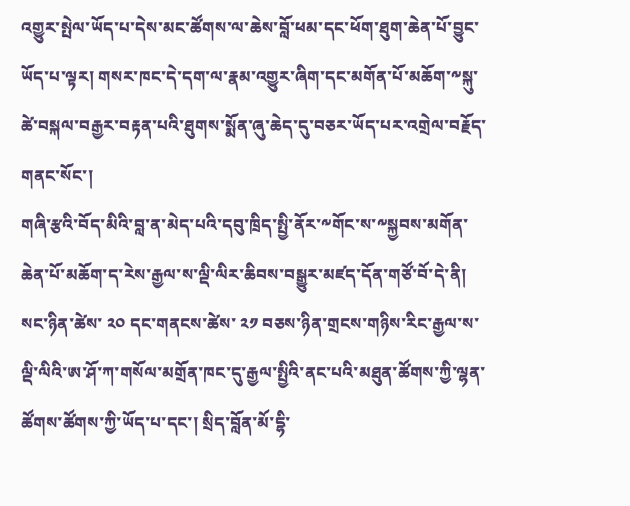འགྱུར་སྤེལ་ཡོད་པ་དེས་མང་ཚོགས་ལ་ཆེས་བློ་ཕམ་དང་ཕོག་ཐུག་ཆེན་པོ་བྱུང་ཡོད་པ་ལྟར། གསར་ཁང་དེ་དག་ལ་རྣམ་འགྱུར་ཞིག་དང་མགོན་པོ་མཆོག་༸སྐུ་ཚེ་བསྐལ་བརྒྱར་བརྟན་པའི་ཐུགས་སྨོན་ཞུ་ཆེད་དུ་བཅར་ཡོད་པར་འགྲེལ་བརྗོད་གནང་སོང་།
གཞི་རྩའི་བོད་མིའི་བླ་ན་མེད་པའི་དབུ་ཁྲིད་སྤྱི་ནོར་༸གོང་ས་༸སྐྱབས་མགོན་ཆེན་པོ་མཆོག་ད་རེས་རྒྱལ་ས་ལྡི་ལིར་ཆིབས་བསྒྱུར་མཛད་དོན་གཙོ་བོ་དེ་ནི། སང་ཉིན་ཚེས་ ༢༠ དང་གནངས་ཚེས་ ༢༡ བཅས་ཉིན་གྲངས་གཉིས་རིང་རྒྱལ་ས་ལྡི་ལིའི་ཨ་ཤོ་ཀ་གསོལ་མགྲོན་ཁང་དུ་རྒྱལ་སྤྱིའི་ནང་པའི་མཐུན་ཚོགས་ཀྱི་ལྷན་ཚོགས་ཚོགས་ཀྱི་ཡོད་པ་དང་། སྲིད་བློན་མོ་དྷི་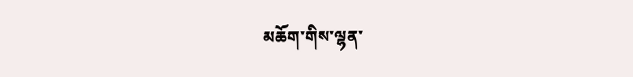མཆོག་གིས་ལྷན་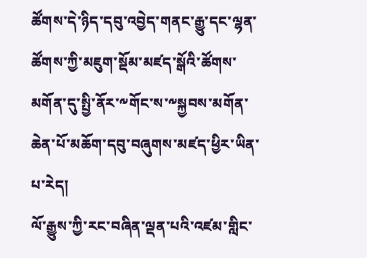ཚོགས་དེ་ཉིད་དབུ་འབྱེད་གནང་རྒྱུ་དང་ལྷན་ཚོགས་ཀྱི་མཇུག་སྡོམ་མཛད་སྒོའི་ཚོགས་མགོན་དུ་སྤྱི་ནོར་༸གོང་ས་༸སྐྱབས་མགོན་ཆེན་པོ་མཆོག་དབུ་བཞུགས་མཛད་ཕྱིར་ཡིན་པ་རེད།
ལོ་རྒྱུས་ཀྱི་རང་བཞིན་ལྡན་པའི་འཛམ་གླིང་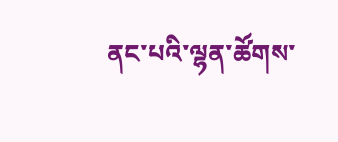ནང་པའི་ལྷན་ཚོགས་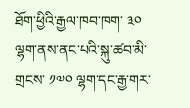ཐོག་ཕྱིའི་རྒྱལ་ཁབ་ཁག་ ༣༠ ལྷག་ནས་ནང་པའི་སྐུ་ཚབ་མི་གྲངས་ ༡༧༠ ལྷག་དང་རྒྱ་གར་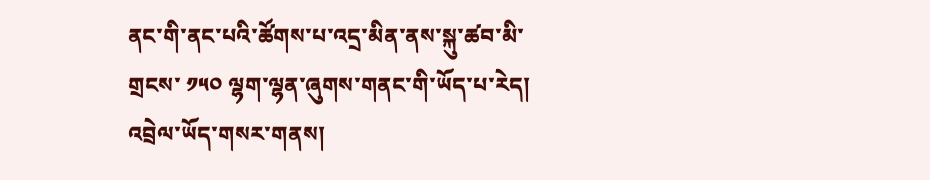ནང་གི་ནང་པའི་ཚོགས་པ་འདྲ་མིན་ནས་སྐུ་ཚབ་མི་གྲངས་ ༡༥༠ ལྷག་ལྷན་ཞུགས་གནང་གི་ཡོད་པ་རེད།
འབྲེལ་ཡོད་གསར་གནས།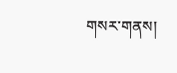གསར་གནས།